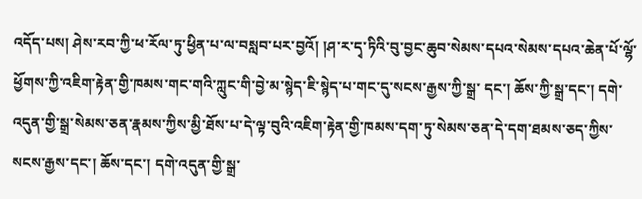འདོད་པས། ཤེས་རབ་ཀྱི་ཕ་རོལ་ཏུ་ཕྱིན་པ་ལ་བསླབ་པར་བྱའོ། །ཤ་ར་དྭ་ཏིའི་བུ་བྱང་ཆུབ་སེམས་དཔའ་སེམས་དཔའ་ཆེན་པོ་ལྷོ་ཕྱོགས་ཀྱི་འཇིག་རྟེན་གྱི་ཁམས་གང་གའི་ཀླུང་གི་བྱེ་མ་སྙེད་ཇི་སྙེད་པ་གང་དུ་སངས་རྒྱས་ཀྱི་སྒྲ་ དང་། ཆོས་ཀྱི་སྒྲ་དང་། དགེ་འདུན་གྱི་སྒྲ་སེམས་ཅན་རྣམས་ཀྱིས་མྱི་ཐོས་པ་དེ་ལྟ་བུའི་འཇིག་རྟེན་གྱི་ཁམས་དག་ཏུ་སེམས་ཅན་དེ་དག་ཐམས་ཅད་ཀྱིས་སངས་རྒྱས་དང་། ཆོས་དང་། དགེ་འདུན་གྱི་སྒྲ་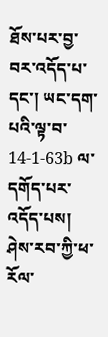ཐོས་པར་བྱ་བར་འདོད་པ་དང་། ཡང་དག་པའི་ལྟ་བ་ 14-1-63b ལ་དགོད་པར་འདོད་པས། ཤེས་རབ་ཀྱི་ཕ་རོལ་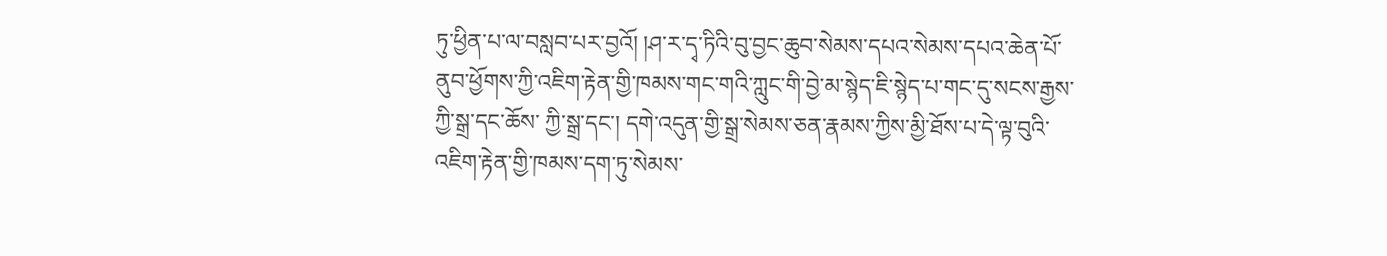ཏུ་ཕྱིན་པ་ལ་བསླབ་པར་བྱའོ། །ཤ་ར་དྭ་ཏིའི་བུ་བྱང་ཆུབ་སེམས་དཔའ་སེམས་དཔའ་ཆེན་པོ་ནུབ་ཕྱོགས་ཀྱི་འཇིག་རྟེན་གྱི་ཁམས་གང་གའི་ཀླུང་གི་བྱེ་མ་སྙེད་ཇི་སྙེད་པ་གང་དུ་སངས་རྒྱས་ཀྱི་སྒྲ་དང་ཆོས་ ཀྱི་སྒྲ་དང་། དགེ་འདུན་གྱི་སྒྲ་སེམས་ཅན་རྣམས་ཀྱིས་མྱི་ཐོས་པ་དེ་ལྟ་བུའི་འཇིག་རྟེན་གྱི་ཁམས་དག་ཏུ་སེམས་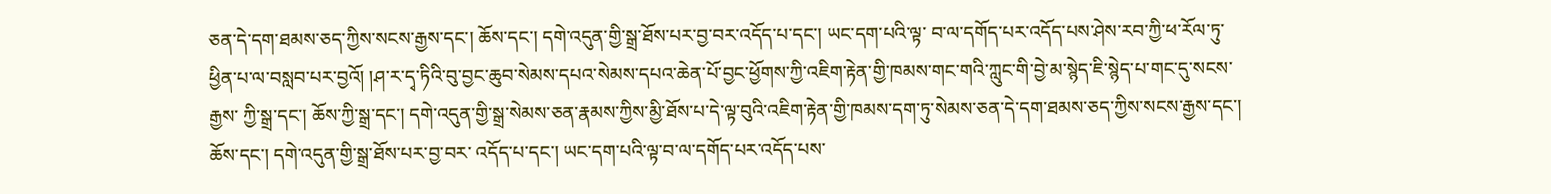ཅན་དེ་དག་ཐམས་ཅད་ཀྱིས་སངས་རྒྱས་དང་། ཆོས་དང་། དགེ་འདུན་གྱི་སྒྲ་ཐོས་པར་བྱ་བར་འདོད་པ་དང་། ཡང་དག་པའི་ལྟ་ བ་ལ་དགོད་པར་འདོད་པས་ཤེས་རབ་ཀྱི་ཕ་རོལ་ཏུ་ཕྱིན་པ་ལ་བསླབ་པར་བྱའོ། །ཤ་ར་དྭ་ཏིའི་བུ་བྱང་ཆུབ་སེམས་དཔའ་སེམས་དཔའ་ཆེན་པོ་བྱང་ཕྱོགས་ཀྱི་འཇིག་རྟེན་གྱི་ཁམས་གང་གའི་ཀླུང་གི་བྱེ་མ་སྙེད་ཇི་སྙེད་པ་གང་དུ་སངས་རྒྱས་ ཀྱི་སྒྲ་དང་། ཆོས་ཀྱི་སྒྲ་དང་། དགེ་འདུན་གྱི་སྒྲ་སེམས་ཅན་རྣམས་ཀྱིས་མྱི་ཐོས་པ་དེ་ལྟ་བུའི་འཇིག་རྟེན་གྱི་ཁམས་དག་ཏུ་སེམས་ཅན་དེ་དག་ཐམས་ཅད་ཀྱིས་སངས་རྒྱས་དང་། ཆོས་དང་། དགེ་འདུན་གྱི་སྒྲ་ཐོས་པར་བྱ་བར་ འདོད་པ་དང་། ཡང་དག་པའི་ལྟ་བ་ལ་དགོད་པར་འདོད་པས་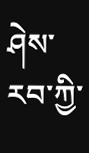ཤེས་རབ་ཀྱི་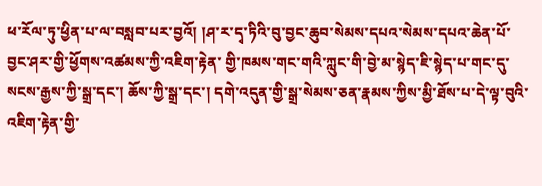ཕ་རོལ་ཏུ་ཕྱིན་པ་ལ་བསླབ་པར་བྱའོ། །ཤ་ར་དྭ་ཏིའི་བུ་བྱང་ཆུབ་སེམས་དཔའ་སེམས་དཔའ་ཆེན་པོ་བྱང་ཤར་གྱི་ཕྱོགས་འཚམས་ཀྱི་འཇིག་རྟེན་ གྱི་ཁམས་གང་གའི་ཀླུང་གི་བྱེ་མ་སྙེད་ཇི་སྙེད་པ་གང་དུ་སངས་རྒྱས་ཀྱི་སྒྲ་དང་། ཆོས་ཀྱི་སྒྲ་དང་། དགེ་འདུན་གྱི་སྒྲ་སེམས་ཅན་རྣམས་ཀྱིས་མྱི་ཐོས་པ་དེ་ལྟ་བུའི་འཇིག་རྟེན་གྱི་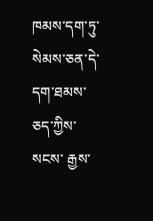ཁམས་དག་ཏུ་སེམས་ཅན་དེ་དག་ཐམས་ཅད་ཀྱིས་སངས་ རྒྱས་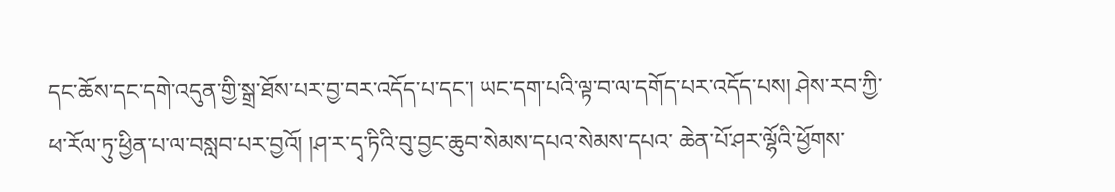དང་ཆོས་དང་དགེ་འདུན་གྱི་སྒྲ་ཐོས་པར་བྱ་བར་འདོད་པ་དང་། ཡང་དག་པའི་ལྟ་བ་ལ་དགོད་པར་འདོད་པས། ཤེས་རབ་ཀྱི་ཕ་རོལ་ཏུ་ཕྱིན་པ་ལ་བསླབ་པར་བྱའོ། །ཤ་ར་དྭ་ཏིའི་བུ་བྱང་ཆུབ་སེམས་དཔའ་སེམས་དཔའ་ ཆེན་པོ་ཤར་ལྷོའི་ཕྱོགས་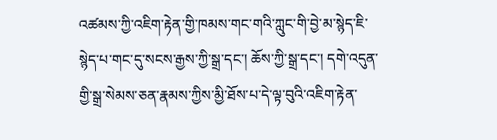འཚམས་ཀྱི་འཇིག་རྟེན་གྱི་ཁམས་གང་གའི་ཀླུང་གི་བྱེ་མ་སྙེད་ཇི་སྙེད་པ་གང་དུ་སངས་རྒྱས་ཀྱི་སྒྲ་དང་། ཆོས་ཀྱི་སྒྲ་དང་། དགེ་འདུན་གྱི་སྒྲ་སེམས་ཅན་རྣམས་ཀྱིས་མྱི་ཐོས་པ་དེ་ལྟ་བུའི་འཇིག་རྟེན་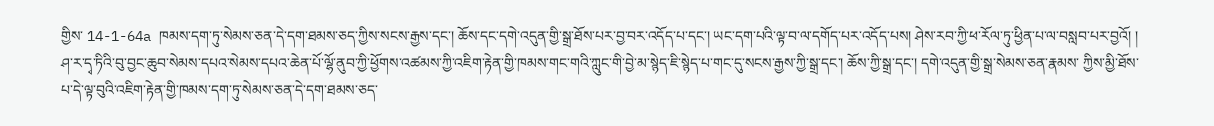གྱིས་ 14-1-64a ཁམས་དག་ཏུ་སེམས་ཅན་དེ་དག་ཐམས་ཅད་ཀྱིས་སངས་རྒྱས་དང་། ཆོས་དང་དགེ་འདུན་གྱི་སྒྲ་ཐོས་པར་བྱ་བར་འདོད་པ་དང་། ཡང་དག་པའི་ལྟ་བ་ལ་དགོད་པར་འདོད་པས། ཤེས་རབ་ཀྱི་ཕ་རོལ་ཏུ་ཕྱིན་པ་ལ་བསླབ་པར་བྱའོ། ། ཤ་ར་དྭ་ཏིའི་བུ་བྱང་ཆུབ་སེམས་དཔའ་སེམས་དཔའ་ཆེན་པོ་ལྷོ་ནུབ་ཀྱི་ཕྱོགས་འཚམས་ཀྱི་འཇིག་རྟེན་གྱི་ཁམས་གང་གའི་ཀླུང་གི་བྱེ་མ་སྙེད་ཇི་སྙེད་པ་གང་དུ་སངས་རྒྱས་ཀྱི་སྒྲ་དང་། ཆོས་ཀྱི་སྒྲ་དང་། དགེ་འདུན་གྱི་སྒྲ་སེམས་ཅན་རྣམས་ ཀྱིས་མྱི་ཐོས་པ་དེ་ལྟ་བུའི་འཇིག་རྟེན་གྱི་ཁམས་དག་ཏུ་སེམས་ཅན་དེ་དག་ཐམས་ཅད་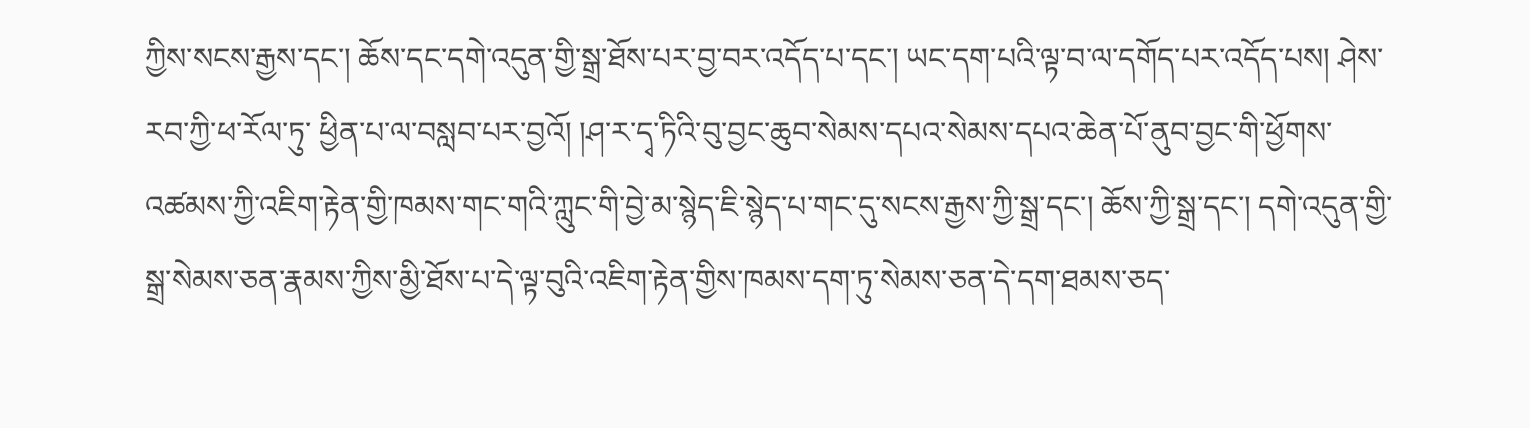ཀྱིས་སངས་རྒྱས་དང་། ཆོས་དང་དགེ་འདུན་གྱི་སྒྲ་ཐོས་པར་བྱ་བར་འདོད་པ་དང་། ཡང་དག་པའི་ལྟ་བ་ལ་དགོད་པར་འདོད་པས། ཤེས་རབ་ཀྱི་ཕ་རོལ་ཏུ་ ཕྱིན་པ་ལ་བསླབ་པར་བྱའོ། །ཤ་ར་དྭ་ཏིའི་བུ་བྱང་ཆུབ་སེམས་དཔའ་སེམས་དཔའ་ཆེན་པོ་ནུབ་བྱང་གི་ཕྱོགས་འཚམས་ཀྱི་འཇིག་རྟེན་གྱི་ཁམས་གང་གའི་ཀླུང་གི་བྱེ་མ་སྙེད་ཇི་སྙེད་པ་གང་དུ་སངས་རྒྱས་ཀྱི་སྒྲ་དང་། ཆོས་ཀྱི་སྒྲ་དང་། དགེ་འདུན་གྱི་སྒྲ་སེམས་ཅན་རྣམས་ཀྱིས་མྱི་ཐོས་པ་དེ་ལྟ་བུའི་འཇིག་རྟེན་གྱིས་ཁམས་དག་ཏུ་སེམས་ཅན་དེ་དག་ཐམས་ཅད་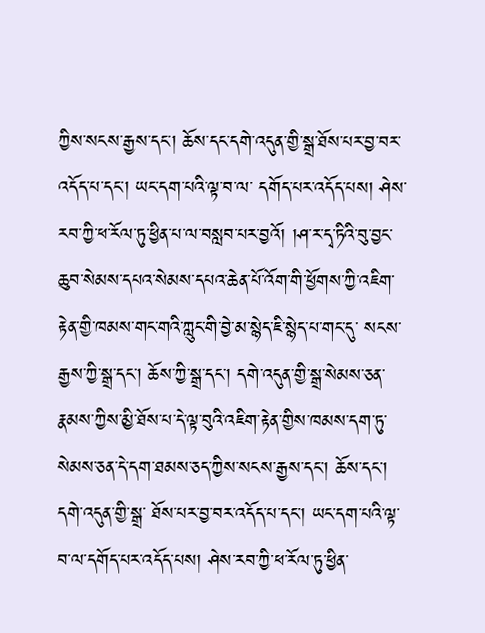ཀྱིས་སངས་རྒྱས་དང་། ཆོས་དང་དགེ་འདུན་གྱི་སྒྲ་ཐོས་པར་བྱ་བར་འདོད་པ་དང་། ཡང་དག་པའི་ལྟ་བ་ལ་ དགོད་པར་འདོད་པས། ཤེས་རབ་ཀྱི་ཕ་རོལ་ཏུ་ཕྱིན་པ་ལ་བསླབ་པར་བྱའོ། །ཤ་ར་དྭ་ཏིའི་བུ་བྱང་ཆུབ་སེམས་དཔའ་སེམས་དཔའ་ཆེན་པོ་འོག་གི་ཕྱོགས་ཀྱི་འཇིག་རྟེན་གྱི་ཁམས་གང་གའི་ཀླུང་གི་བྱེ་མ་སྙེད་ཇི་སྙེད་པ་གང་དུ་ སངས་རྒྱས་ཀྱི་སྒྲ་དང་། ཆོས་ཀྱི་སྒྲ་དང་། དགེ་འདུན་གྱི་སྒྲ་སེམས་ཅན་རྣམས་ཀྱིས་མྱི་ཐོས་པ་དེ་ལྟ་བུའི་འཇིག་རྟེན་གྱིས་ཁམས་དག་ཏུ་སེམས་ཅན་དེ་དག་ཐམས་ཅད་ཀྱིས་སངས་རྒྱས་དང་། ཆོས་དང་། དགེ་འདུན་གྱི་སྒྲ་ ཐོས་པར་བྱ་བར་འདོད་པ་དང་། ཡང་དག་པའི་ལྟ་བ་ལ་དགོད་པར་འདོད་པས། ཤེས་རབ་ཀྱི་ཕ་རོལ་ཏུ་ཕྱིན་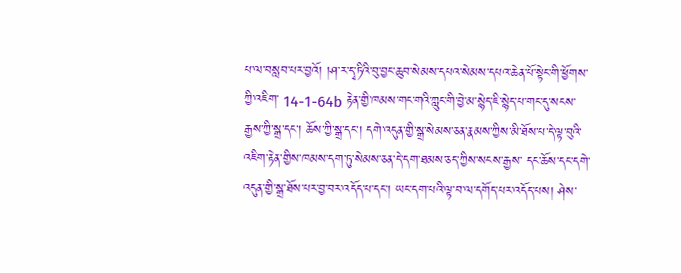པ་ལ་བསླབ་པར་བྱའོ། །ཤ་ར་དྭ་ཏིའི་བུ་བྱང་ཆུབ་སེམས་དཔའ་སེམས་དཔའ་ཆེན་པོ་སྟེང་གི་ཕྱོགས་ཀྱི་འཇིག་ 14-1-64b རྟེན་གྱི་ཁམས་གང་གའི་ཀླུང་གི་བྱེ་མ་སྙེད་ཇི་སྙེད་པ་གང་དུ་སངས་རྒྱས་ཀྱི་སྒྲ་དང་། ཆོས་ཀྱི་སྒྲ་དང་། དགེ་འདུན་གྱི་སྒྲ་སེམས་ཅན་རྣམས་ཀྱིས་མི་ཐོས་པ་དེ་ལྟ་བུའི་འཇིག་རྟེན་གྱིས་ཁམས་དག་ཏུ་སེམས་ཅན་དེ་དག་ཐམས་ཅད་ཀྱིས་སངས་རྒྱས་ དང་ཆོས་དང་དགེ་འདུན་གྱི་སྒྲ་ཐོས་པར་བྱ་བར་འདོད་པ་དང་། ཡང་དག་པའི་ལྟ་བ་ལ་དགོད་པར་འདོད་པས། ཤེས་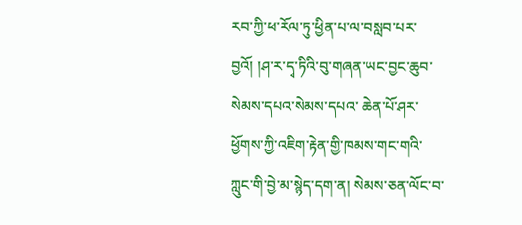རབ་ཀྱི་ཕ་རོལ་ཏུ་ཕྱིན་པ་ལ་བསླབ་པར་བྱའོ། །ཤ་ར་དྭ་ཏིའི་བུ་གཞན་ཡང་བྱང་ཆུབ་སེམས་དཔའ་སེམས་དཔའ་ ཆེན་པོ་ཤར་ཕྱོགས་ཀྱི་འཇིག་རྟེན་གྱི་ཁམས་གང་གའི་ཀླུང་གི་བྱེ་མ་སྙེད་དག་ན། སེམས་ཅན་ལོང་བ་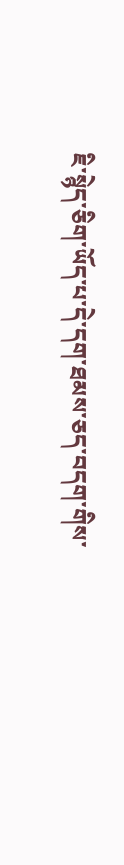ཇི་སྙེད་ཅིག་ཡོད་པ་དེ་དག་ཐམས་ཅད་བདག་གིས་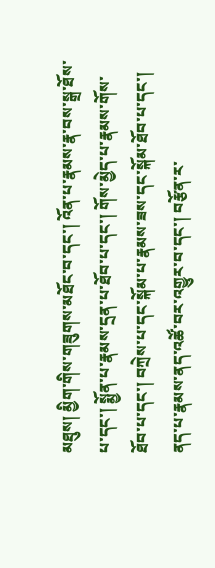མཐུས། མྱིག་གིས་གཟུགས་མཐོང་བ་དང་། འོན་པ་རྣམས་རྣ་བས་སྒྲ་ཐོས་པ་དང་། སྨྱོན་པ་རྣམས་དྲན་པ་ཐོབ་པ་དང་། གོས་མྱེད་པ་རྣམས་གོས་ཐོབ་པ་དང་། བཀྲེས་པ་དང་སྐོམ་པ་རྣམས་ཟས་དང་སྐོམ་ཐོབ་པ་དང་། ནད་པ་རྣམས་ནད་འཚོ་བར་འགྱུར་བ་དང་། བརྩོན་ར་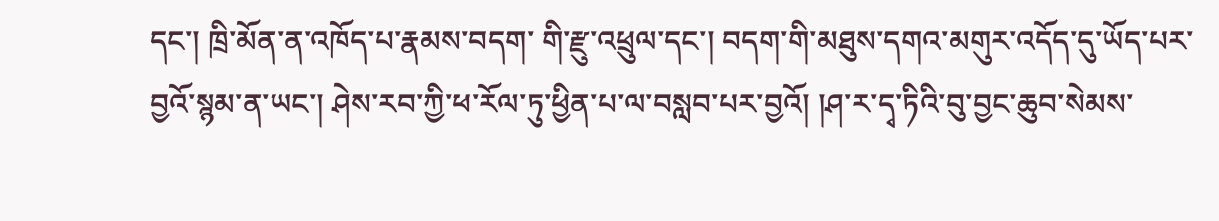དང་། ཁྲི་མོན་ན་འཁོད་པ་རྣམས་བདག་ གི་རྫུ་འཕྲུལ་དང་། བདག་གི་མཐུས་དགའ་མགུར་འདོད་དུ་ཡོད་པར་བྱའོ་སྙམ་ན་ཡང་། ཤེས་རབ་ཀྱི་ཕ་རོལ་ཏུ་ཕྱིན་པ་ལ་བསླབ་པར་བྱའོ། །ཤ་ར་དྭ་ཏིའི་བུ་བྱང་ཆུབ་སེམས་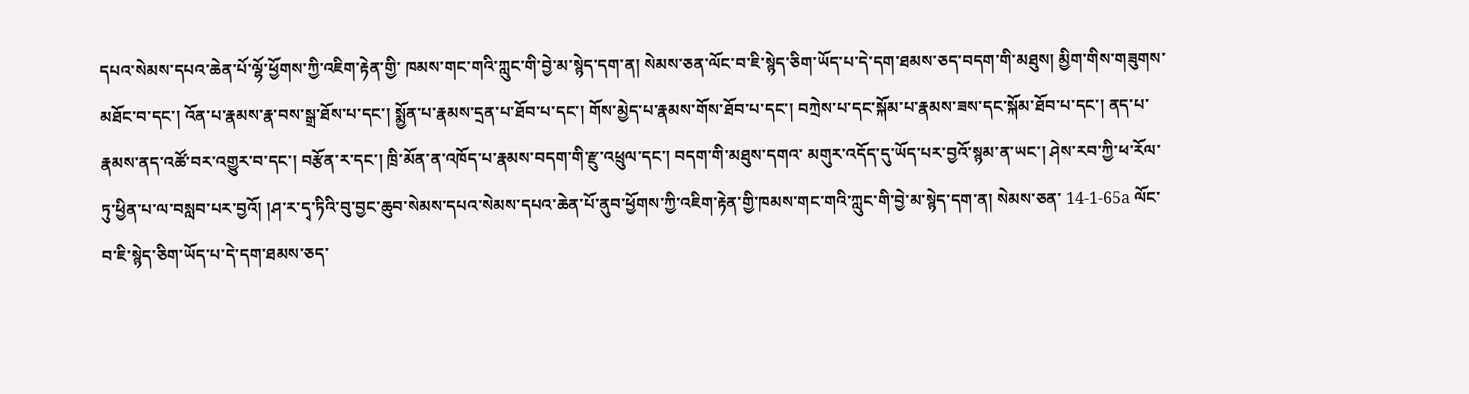དཔའ་སེམས་དཔའ་ཆེན་པོ་ལྷོ་ཕྱོགས་ཀྱི་འཇིག་རྟེན་གྱི་ ཁམས་གང་གའི་ཀླུང་གི་བྱེ་མ་སྙེད་དག་ན། སེམས་ཅན་ལོང་བ་ཇི་སྙེད་ཅིག་ཡོད་པ་དེ་དག་ཐམས་ཅད་བདག་གི་མཐུས། མྱིག་གིས་གཟུགས་མཐོང་བ་དང་། འོན་པ་རྣམས་རྣ་བས་སྒྲ་ཐོས་པ་དང་། སྨྱོན་པ་རྣམས་དྲན་པ་ཐོབ་པ་དང་། གོས་མྱེད་པ་རྣམས་གོས་ཐོབ་པ་དང་། བཀྲེས་པ་དང་སྐོམ་པ་རྣམས་ཟས་དང་སྐོམ་ཐོབ་པ་དང་། ནད་པ་རྣམས་ནད་འཚོ་བར་འགྱུར་བ་དང་། བརྩོན་ར་དང་། ཁྲི་མོན་ན་འཁོད་པ་རྣམས་བདག་གི་རྫུ་འཕྲུལ་དང་། བདག་གི་མཐུས་དགའ་ མགུར་འདོད་དུ་ཡོད་པར་བྱའོ་སྙམ་ན་ཡང་། ཤེས་རབ་ཀྱི་ཕ་རོལ་ཏུ་ཕྱིན་པ་ལ་བསླབ་པར་བྱའོ། །ཤ་ར་དྭ་ཏིའི་བུ་བྱང་ཆུབ་སེམས་དཔའ་སེམས་དཔའ་ཆེན་པོ་ནུབ་ཕྱོགས་ཀྱི་འཇིག་རྟེན་གྱི་ཁམས་གང་གའི་ཀླུང་གི་བྱེ་མ་སྙེད་དག་ན། སེམས་ཅན་ 14-1-65a ལོང་བ་ཇི་སྙེད་ཅིག་ཡོད་པ་དེ་དག་ཐམས་ཅད་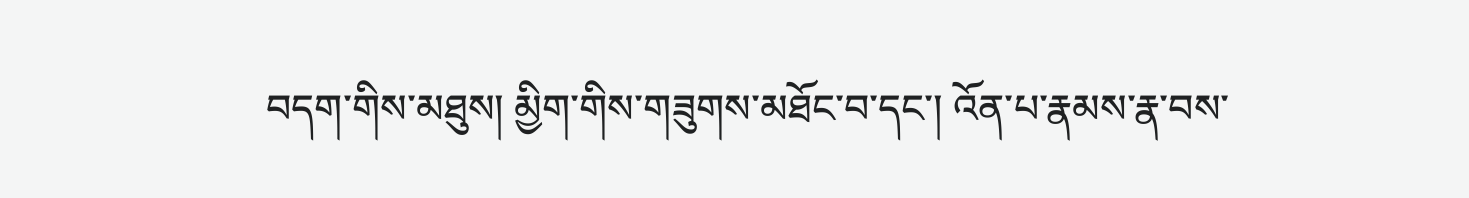བདག་གིས་མཐུས། མྱིག་གིས་གཟུགས་མཐོང་བ་དང་། འོན་པ་རྣམས་རྣ་བས་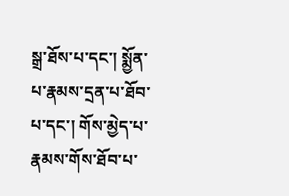སྒྲ་ཐོས་པ་དང་། སྨྱོན་པ་རྣམས་དྲན་པ་ཐོབ་པ་དང་། གོས་མྱེད་པ་རྣམས་གོས་ཐོབ་པ་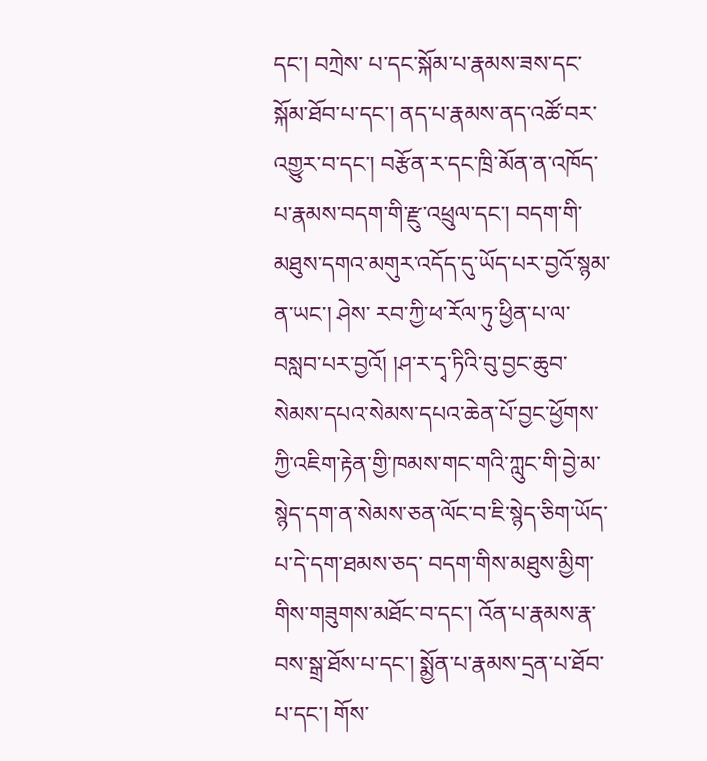དང་། བཀྲེས་ པ་དང་སྐོམ་པ་རྣམས་ཟས་དང་སྐོམ་ཐོབ་པ་དང་། ནད་པ་རྣམས་ནད་འཚོ་བར་འགྱུར་བ་དང་། བརྩོན་ར་དང་ཁྲི་མོན་ན་འཁོད་པ་རྣམས་བདག་གི་རྫུ་འཕྲུལ་དང་། བདག་གི་མཐུས་དགའ་མགུར་འདོད་དུ་ཡོད་པར་བྱའོ་སྙམ་ན་ཡང་། ཤེས་ རབ་ཀྱི་ཕ་རོལ་ཏུ་ཕྱིན་པ་ལ་བསླབ་པར་བྱའོ། །ཤ་ར་དྭ་ཏིའི་བུ་བྱང་ཆུབ་སེམས་དཔའ་སེམས་དཔའ་ཆེན་པོ་བྱང་ཕྱོགས་ཀྱི་འཇིག་རྟེན་གྱི་ཁམས་གང་གའི་ཀླུང་གི་བྱེ་མ་སྙེད་དག་ན་སེམས་ཅན་ལོང་བ་ཇི་སྙེད་ཅིག་ཡོད་པ་དེ་དག་ཐམས་ཅད་ བདག་གིས་མཐུས་མྱིག་གིས་གཟུགས་མཐོང་བ་དང་། འོན་པ་རྣམས་རྣ་བས་སྒྲ་ཐོས་པ་དང་། སྨྱོན་པ་རྣམས་དྲན་པ་ཐོབ་པ་དང་། གོས་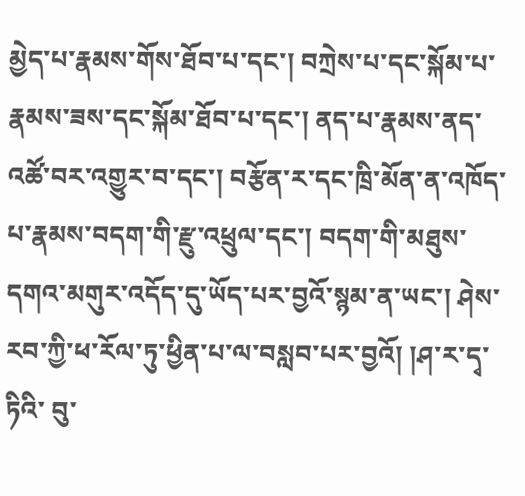མྱེད་པ་རྣམས་གོས་ཐོབ་པ་དང་། བཀྲེས་པ་དང་སྐོམ་པ་རྣམས་ཟས་དང་སྐོམ་ཐོབ་པ་དང་། ནད་པ་རྣམས་ནད་ འཚོ་བར་འགྱུར་བ་དང་། བརྩོན་ར་དང་ཁྲི་མོན་ན་འཁོད་པ་རྣམས་བདག་གི་རྫུ་འཕྲུལ་དང་། བདག་གི་མཐུས་དགའ་མགུར་འདོད་དུ་ཡོད་པར་བྱའོ་སྙམ་ན་ཡང་། ཤེས་རབ་ཀྱི་ཕ་རོལ་ཏུ་ཕྱིན་པ་ལ་བསླབ་པར་བྱའོ། །ཤ་ར་དྭ་ཏིའི་ བུ་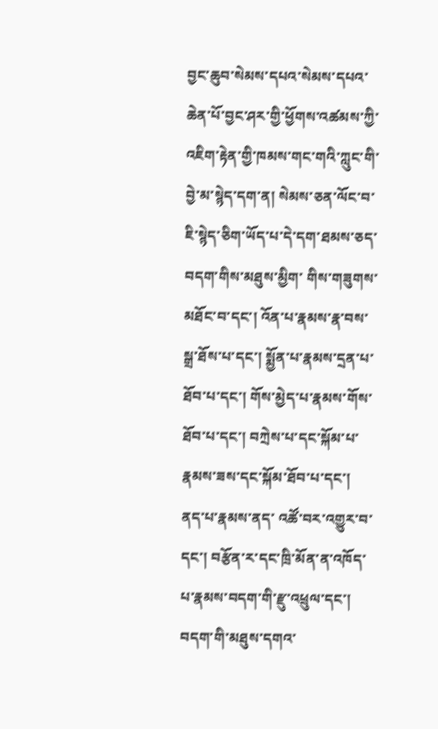བྱང་ཆུབ་སེམས་དཔའ་སེམས་དཔའ་ཆེན་པོ་བྱང་ཤར་གྱི་ཕྱོགས་འཚམས་ཀྱི་འཇིག་རྟེན་གྱི་ཁམས་གང་གའི་ཀླུང་གི་བྱེ་མ་སྙེད་དག་ན། སེམས་ཅན་ལོང་བ་ཇི་སྙེད་ཅིག་ཡོད་པ་དེ་དག་ཐམས་ཅད་བདག་གིས་མཐུས་མྱིག་ གིས་གཟུགས་མཐོང་བ་དང་། འོན་པ་རྣམས་རྣ་བས་སྒྲ་ཐོས་པ་དང་། སྨྱོན་པ་རྣམས་དྲན་པ་ཐོབ་པ་དང་། གོས་མྱེད་པ་རྣམས་གོས་ཐོབ་པ་དང་། བཀྲེས་པ་དང་སྐོམ་པ་རྣམས་ཟས་དང་སྐོམ་ཐོབ་པ་དང་། ནད་པ་རྣམས་ནད་ འཚོ་བར་འགྱུར་བ་དང་། བརྩོན་ར་དང་ཁྲི་མོན་ན་འཁོད་པ་རྣམས་བདག་གི་རྫུ་འཕྲུལ་དང་། བདག་གི་མཐུས་དགའ་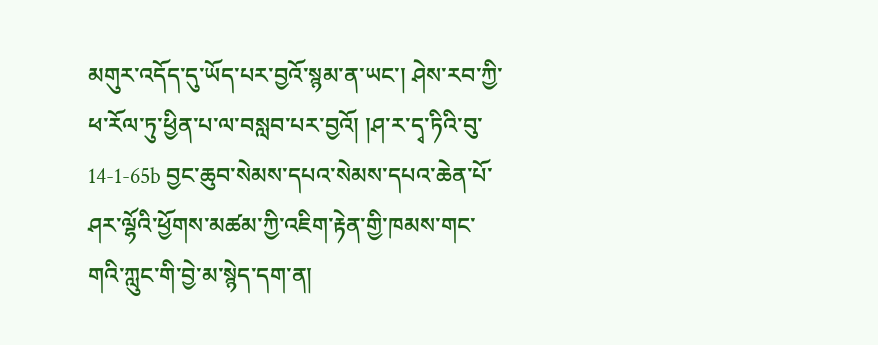མགུར་འདོད་དུ་ཡོད་པར་བྱའོ་སྙམ་ན་ཡང་། ཤེས་རབ་ཀྱི་ཕ་རོལ་ཏུ་ཕྱིན་པ་ལ་བསླབ་པར་བྱའོ། །ཤ་ར་དྭ་ཏིའི་བུ་ 14-1-65b བྱང་ཆུབ་སེམས་དཔའ་སེམས་དཔའ་ཆེན་པོ་ཤར་ལྷོའི་ཕྱོགས་མཚམ་ཀྱི་འཇིག་རྟེན་གྱི་ཁམས་གང་གའི་ཀླུང་གི་བྱེ་མ་སྙེད་དག་ན།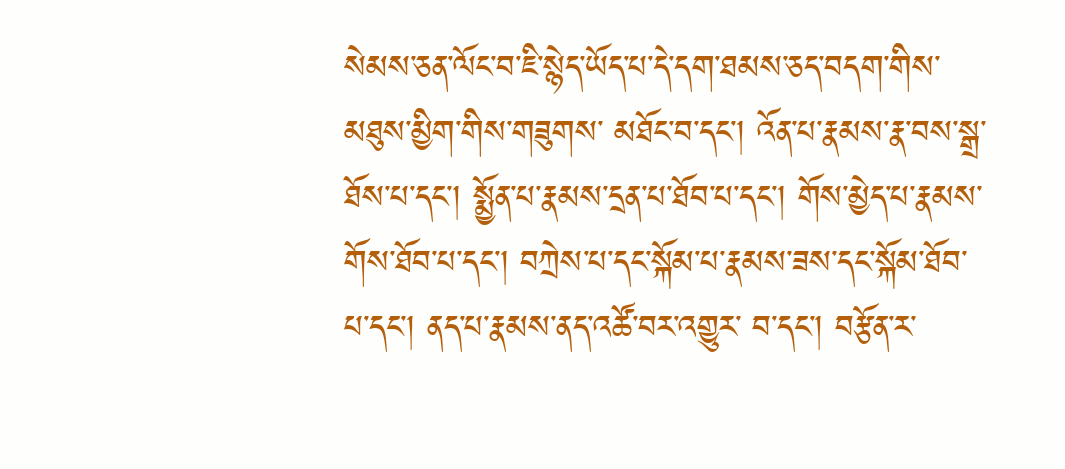སེམས་ཅན་ལོང་བ་ཇི་སྙེད་ཡོད་པ་དེ་དག་ཐམས་ཅད་བདག་གིས་མཐུས་མྱིག་གིས་གཟུགས་ མཐོང་བ་དང་། འོན་པ་རྣམས་རྣ་བས་སྒྲ་ཐོས་པ་དང་། སྨྱོན་པ་རྣམས་དྲན་པ་ཐོབ་པ་དང་། གོས་མྱེད་པ་རྣམས་གོས་ཐོབ་པ་དང་། བཀྲེས་པ་དང་སྐོམ་པ་རྣམས་ཟས་དང་སྐོམ་ཐོབ་པ་དང་། ནད་པ་རྣམས་ནད་འཚོ་བར་འགྱུར་ བ་དང་། བརྩོན་ར་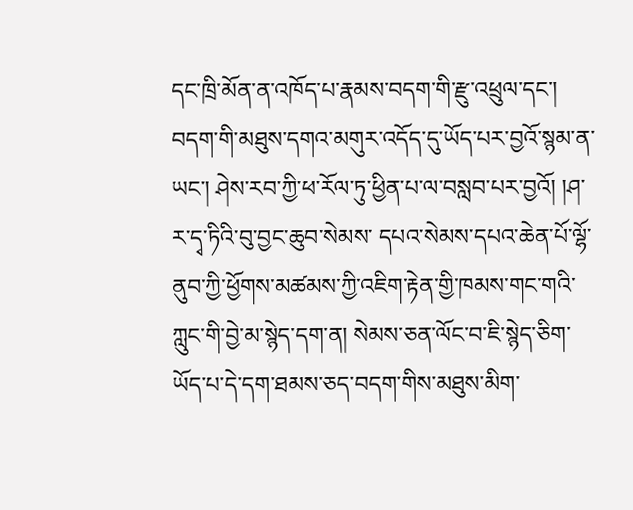དང་ཁྲི་མོན་ན་འཁོད་པ་རྣམས་བདག་གི་རྫུ་འཕྲུལ་དང་། བདག་གི་མཐུས་དགའ་མགུར་འདོད་དུ་ཡོད་པར་བྱའོ་སྙམ་ན་ཡང་། ཤེས་རབ་ཀྱི་ཕ་རོལ་ཏུ་ཕྱིན་པ་ལ་བསླབ་པར་བྱའོ། །ཤ་ར་དྭ་ཏིའི་བུ་བྱང་ཆུབ་སེམས་ དཔའ་སེམས་དཔའ་ཆེན་པོ་ལྷོ་ནུབ་ཀྱི་ཕྱོགས་མཚམས་ཀྱི་འཇིག་རྟེན་གྱི་ཁམས་གང་གའི་ཀླུང་གི་བྱེ་མ་སྙེད་དག་ན། སེམས་ཅན་ལོང་བ་ཇི་སྙེད་ཅིག་ཡོད་པ་དེ་དག་ཐམས་ཅད་བདག་གིས་མཐུས་མིག་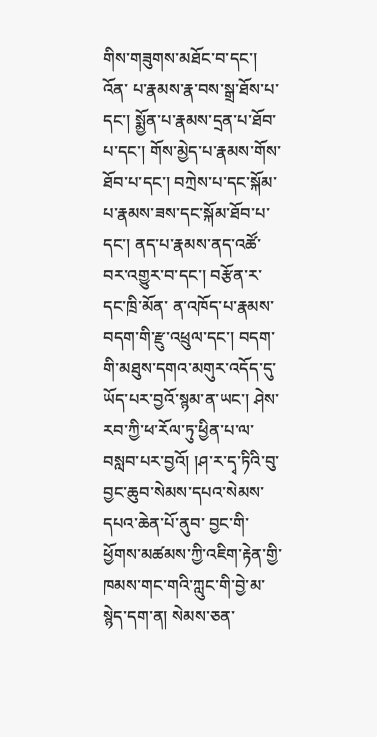གིས་གཟུགས་མཐོང་བ་དང་། འོན་ པ་རྣམས་རྣ་བས་སྒྲ་ཐོས་པ་དང་། སྨྱོན་པ་རྣམས་དྲན་པ་ཐོབ་པ་དང་། གོས་མྱེད་པ་རྣམས་གོས་ཐོབ་པ་དང་། བཀྲེས་པ་དང་སྐོམ་པ་རྣམས་ཟས་དང་སྐོམ་ཐོབ་པ་དང་། ནད་པ་རྣམས་ནད་འཚོ་བར་འགྱུར་བ་དང་། བརྩོན་ར་དང་ཁྲི་མོན་ ན་འཁོད་པ་རྣམས་བདག་གི་རྫུ་འཕྲུལ་དང་། བདག་གི་མཐུས་དགའ་མགུར་འདོད་དུ་ཡོད་པར་བྱའོ་སྙམ་ན་ཡང་། ཤེས་རབ་ཀྱི་ཕ་རོལ་ཏུ་ཕྱིན་པ་ལ་བསླབ་པར་བྱའོ། །ཤ་ར་དྭ་ཏིའི་བུ་བྱང་ཆུབ་སེམས་དཔའ་སེམས་དཔའ་ཆེན་པོ་ནུབ་ བྱང་གི་ཕྱོགས་མཚམས་ཀྱི་འཇིག་རྟེན་གྱི་ཁམས་གང་གའི་ཀླུང་གི་བྱེ་མ་སྙེད་དག་ན། སེམས་ཅན་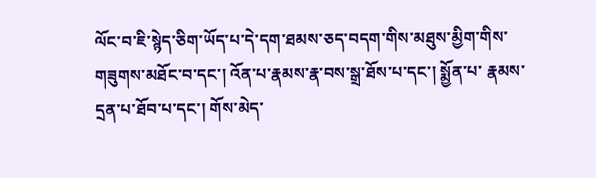ལོང་བ་ཇི་སྙེད་ཅིག་ཡོད་པ་དེ་དག་ཐམས་ཅད་བདག་གིས་མཐུས་མྱིག་གིས་གཟུགས་མཐོང་བ་དང་། འོན་པ་རྣམས་རྣ་བས་སྒྲ་ཐོས་པ་དང་། སྨྱོན་པ་ རྣམས་དྲན་པ་ཐོབ་པ་དང་། གོས་མེད་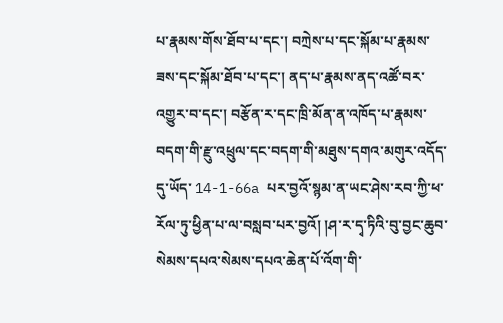པ་རྣམས་གོས་ཐོབ་པ་དང་། བཀྲེས་པ་དང་སྐོམ་པ་རྣམས་ཟས་དང་སྐོམ་ཐོབ་པ་དང་། ནད་པ་རྣམས་ནད་འཚོ་བར་འགྱུར་བ་དང་། བརྩོན་ར་དང་ཁྲི་མོན་ན་འཁོད་པ་རྣམས་བདག་གི་རྫུ་འཕྲུལ་དང་བདག་གི་མཐུས་དགའ་མགུར་འདོད་དུ་ཡོད་ 14-1-66a པར་བྱའོ་སྙམ་ན་ཡང་ཤེས་རབ་ཀྱི་ཕ་རོལ་ཏུ་ཕྱིན་པ་ལ་བསླབ་པར་བྱའོ། །ཤ་ར་དྭ་ཏིའི་བུ་བྱང་ཆུབ་སེམས་དཔའ་སེམས་དཔའ་ཆེན་པོ་འོག་གི་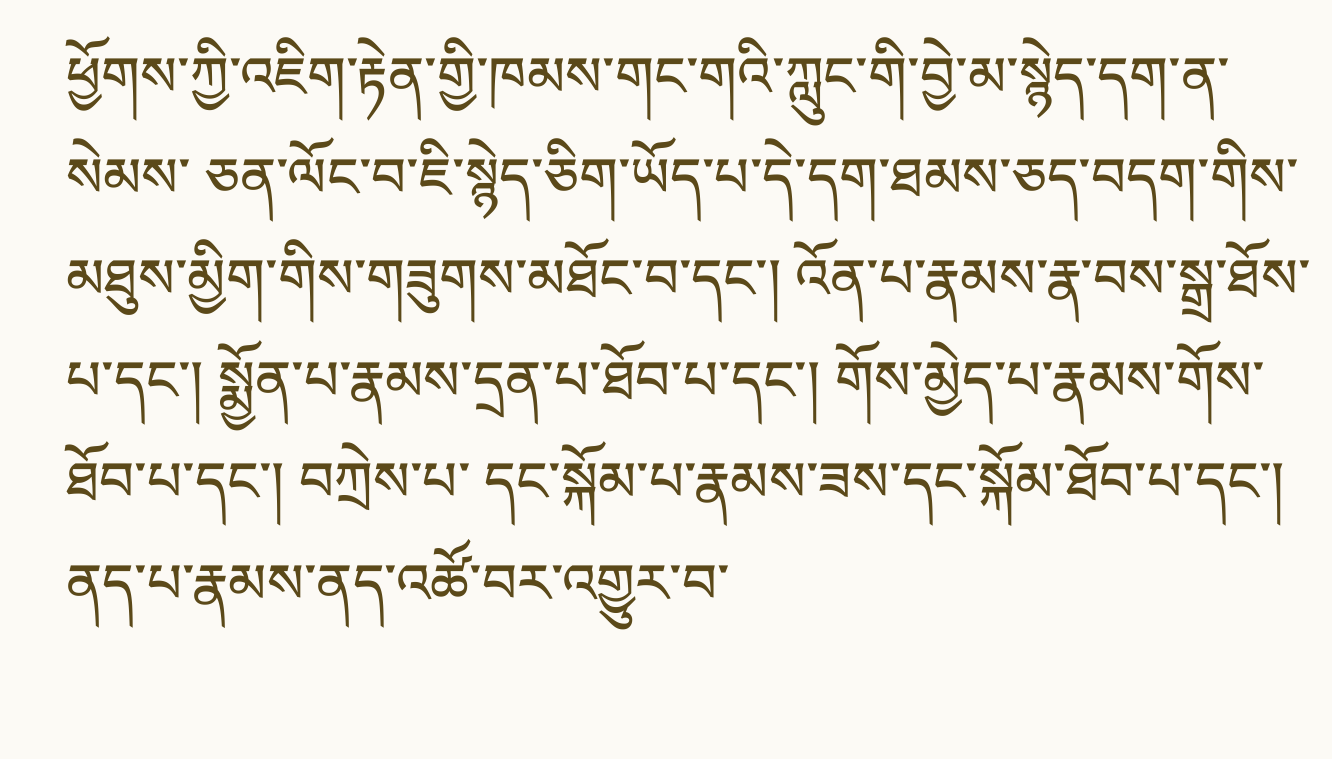ཕྱོགས་ཀྱི་འཇིག་རྟེན་གྱི་ཁམས་གང་གའི་ཀླུང་གི་བྱེ་མ་སྙེད་དག་ན་སེམས་ ཅན་ལོང་བ་ཇི་སྙེད་ཅིག་ཡོད་པ་དེ་དག་ཐམས་ཅད་བདག་གིས་མཐུས་མྱིག་གིས་གཟུགས་མཐོང་བ་དང་། འོན་པ་རྣམས་རྣ་བས་སྒྲ་ཐོས་པ་དང་། སྨྱོན་པ་རྣམས་དྲན་པ་ཐོབ་པ་དང་། གོས་མྱེད་པ་རྣམས་གོས་ཐོབ་པ་དང་། བཀྲེས་པ་ དང་སྐོམ་པ་རྣམས་ཟས་དང་སྐོམ་ཐོབ་པ་དང་། ནད་པ་རྣམས་ནད་འཚོ་བར་འགྱུར་བ་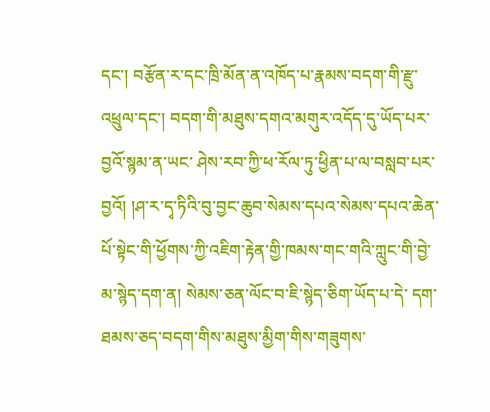དང་། བརྩོན་ར་དང་ཁྲི་མོན་ན་འཁོད་པ་རྣམས་བདག་གི་རྫུ་འཕྲུལ་དང་། བདག་གི་མཐུས་དགའ་མགུར་འདོད་དུ་ཡོད་པར་བྱའོ་སྙམ་ན་ཡང་ ཤེས་རབ་ཀྱི་ཕ་རོལ་ཏུ་ཕྱིན་པ་ལ་བསླབ་པར་བྱའོ། །ཤ་ར་དྭ་ཏིའི་བུ་བྱང་ཆུབ་སེམས་དཔའ་སེམས་དཔའ་ཆེན་པོ་སྟེང་གི་ཕྱོགས་ཀྱི་འཇིག་རྟེན་གྱི་ཁམས་གང་གའི་ཀླུང་གི་བྱེ་མ་སྙེད་དག་ན། སེམས་ཅན་ལོང་བ་ཇི་སྙེད་ཅིག་ཡོད་པ་དེ་ དག་ཐམས་ཅད་བདག་གིས་མཐུས་མྱིག་གིས་གཟུགས་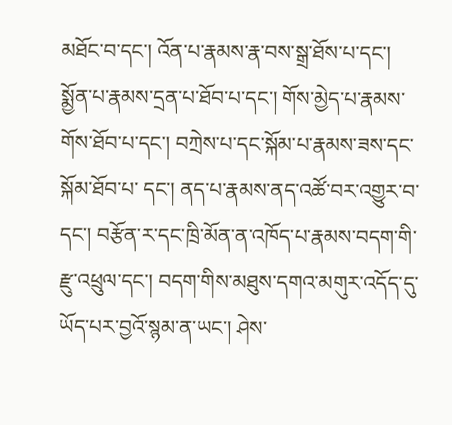མཐོང་བ་དང་། འོན་པ་རྣམས་རྣ་བས་སྒྲ་ཐོས་པ་དང་། སྨྱོན་པ་རྣམས་དྲན་པ་ཐོབ་པ་དང་། གོས་མྱེད་པ་རྣམས་གོས་ཐོབ་པ་དང་། བཀྲེས་པ་དང་སྐོམ་པ་རྣམས་ཟས་དང་སྐོམ་ཐོབ་པ་ དང་། ནད་པ་རྣམས་ནད་འཚོ་བར་འགྱུར་བ་དང་། བརྩོན་ར་དང་ཁྲི་མོན་ན་འཁོད་པ་རྣམས་བདག་གི་རྫུ་འཕྲུལ་དང་། བདག་གིས་མཐུས་དགའ་མགུར་འདོད་དུ་ཡོད་པར་བྱའོ་སྙམ་ན་ཡང་། ཤེས་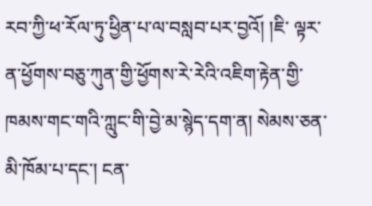རབ་ཀྱི་ཕ་རོལ་ཏུ་ཕྱིན་པ་ལ་བསླབ་པར་བྱའོ། །ཇི་ ལྟར་ན་ཕྱོགས་བཅུ་ཀུན་གྱི་ཕྱོགས་རེ་རེའི་འཇིག་རྟེན་གྱི་ཁམས་གང་གའི་ཀླུང་གི་བྱེ་མ་སྙེད་དག་ན། སེམས་ཅན་མི་ཁོམ་པ་དང་། ངན་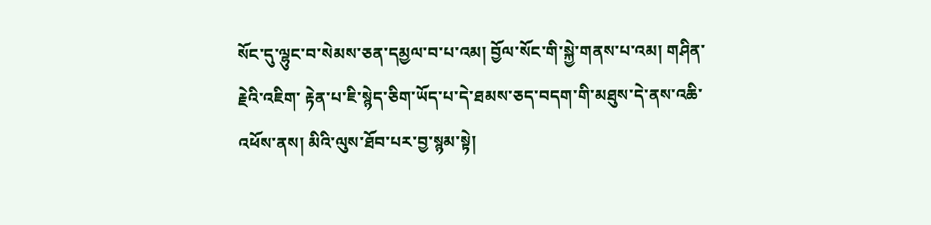སོང་དུ་ལྷུང་བ་སེམས་ཅན་དམྱལ་བ་པ་འམ། བྱོལ་སོང་གི་སྐྱེ་གནས་པ་འམ། གཤིན་རྗེའི་འཇིག་ རྟེན་པ་ཇི་སྙེད་ཅིག་ཡོད་པ་དེ་ཐམས་ཅད་བདག་གི་མཐུས་དེ་ནས་འཆི་འཕོས་ནས། མིའི་ལུས་ཐོབ་པར་བྱ་སྙམ་སྟེ།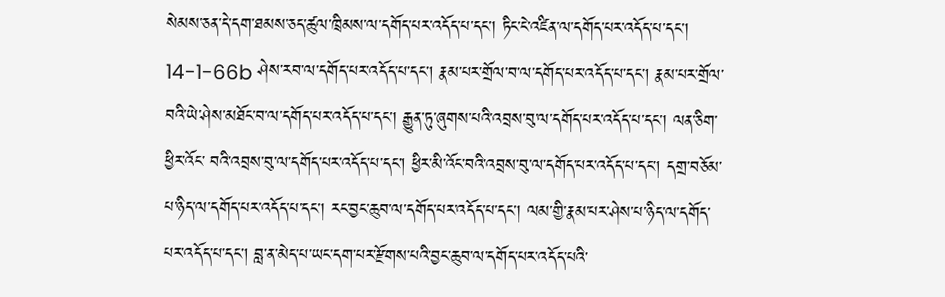སེམས་ཅན་དེ་དག་ཐམས་ཅད་ཚུལ་ཁྲིམས་ལ་དགོད་པར་འདོད་པ་དང་། ཏིང་ངེ་འཛིན་ལ་དགོད་པར་འདོད་པ་དང་། 14-1-66b ཤེས་རབ་ལ་དགོད་པར་འདོད་པ་དང་། རྣམ་པར་གྲོལ་བ་ལ་དགོད་པར་འདོད་པ་དང་། རྣམ་པར་གྲོལ་བའི་ཡེ་ཤེས་མཐོང་བ་ལ་དགོད་པར་འདོད་པ་དང་། རྒྱུན་ཏུ་ཞུགས་པའི་འབྲས་བུ་ལ་དགོད་པར་འདོད་པ་དང་། ལན་ཅིག་ཕྱིར་འོང་ བའི་འབྲས་བུ་ལ་དགོད་པར་འདོད་པ་དང་། ཕྱིར་མི་འོང་བའི་འབྲས་བུ་ལ་དགོད་པར་འདོད་པ་དང་། དགྲ་བཅོམ་པ་ཉིད་ལ་དགོད་པར་འདོད་པ་དང་། རང་བྱང་ཆུབ་ལ་དགོད་པར་འདོད་པ་དང་། ལམ་གྱི་རྣམ་པར་ཤེས་པ་ཉིད་ལ་དགོད་ པར་འདོད་པ་དང་། བླ་ན་མེད་པ་ཡང་དག་པར་རྫོགས་པའི་བྱང་ཆུབ་ལ་དགོད་པར་འདོད་པའི་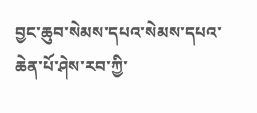བྱང་ཆུབ་སེམས་དཔའ་སེམས་དཔའ་ཆེན་པོ་ཤེས་རབ་ཀྱི་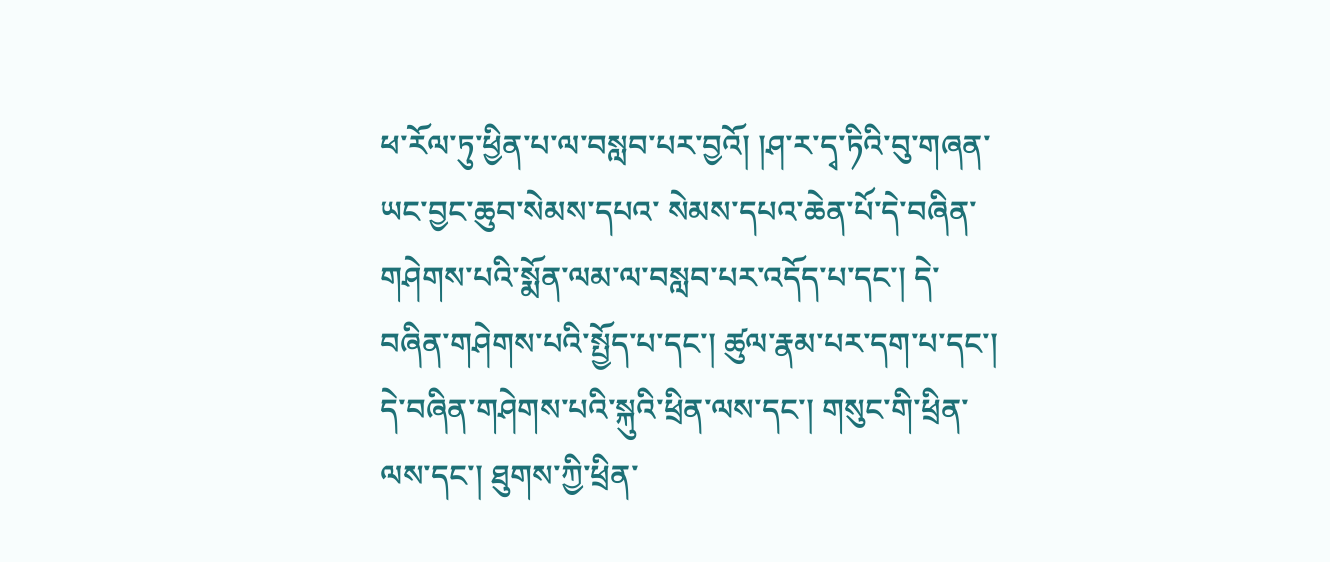ཕ་རོལ་ཏུ་ཕྱིན་པ་ལ་བསླབ་པར་བྱའོ། །ཤ་ར་དྭ་ཏིའི་བུ་གཞན་ཡང་བྱང་ཆུབ་སེམས་དཔའ་ སེམས་དཔའ་ཆེན་པོ་དེ་བཞིན་གཤེགས་པའི་སྨོན་ལམ་ལ་བསླབ་པར་འདོད་པ་དང་། དེ་བཞིན་གཤེགས་པའི་སྤྱོད་པ་དང་། ཚུལ་རྣམ་པར་དག་པ་དང་། དེ་བཞིན་གཤེགས་པའི་སྐུའི་ཕྲིན་ལས་དང་། གསུང་གི་ཕྲིན་ལས་དང་། ཐུགས་ཀྱི་ཕྲིན་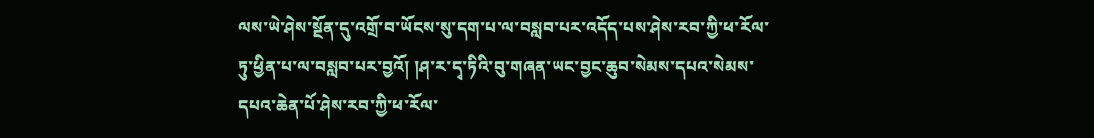ལས་ཡེ་ཤེས་སྔོན་དུ་འགྲོ་བ་ཡོངས་སུ་དག་པ་ལ་བསླབ་པར་འདོད་པས་ཤེས་རབ་ཀྱི་ཕ་རོལ་ཏུ་ཕྱིན་པ་ལ་བསླབ་པར་བྱའོ། །ཤ་ར་དྭ་ཏིའི་བུ་གཞན་ཡང་བྱང་ཆུབ་སེམས་དཔའ་སེམས་དཔའ་ཆེན་པོ་ཤེས་རབ་ཀྱི་ཕ་རོལ་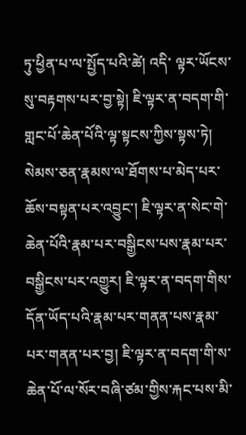ཏུ་ཕྱིན་པ་ལ་སྤྱོད་པའི་ཚེ། འདི་ ལྟར་ཡོངས་སུ་བརྟགས་པར་བྱ་སྟེ། ཇི་ལྟར་ན་བདག་གི་གླང་པོ་ཆེན་པོའི་ལྟ་སྟངས་ཀྱིས་སྟས་ཏེ། སེམས་ཅན་རྣམས་ལ་ཐོགས་པ་མེད་པར་ཆོས་བསྟན་པར་འབྱུང་། ཇི་ལྟར་ན་སེང་གེ་ཆེན་པོའི་རྣམ་པར་བསྒྱིངས་པས་རྣམ་པར་བསྒྱིངས་པར་འགྱུར། ཇི་ལྟར་ན་བདག་གིས་དོན་ཡོད་པའི་རྣམ་པར་གནན་པས་རྣམ་པར་གནན་པར་བྱ། ཇི་ལྟར་ན་བདག་གི་ས་ཆེན་པོ་ལ་སོར་བཞི་ཙམ་གྱིས་རྐང་པས་མི་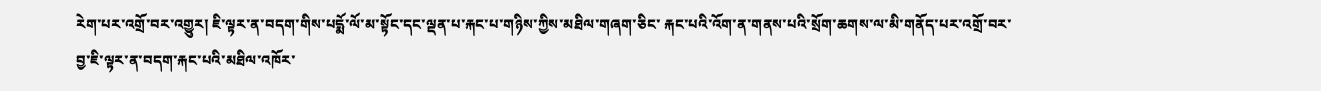རེག་པར་འགྲོ་བར་འགྱུར། ཇི་ལྟར་ན་བདག་གིས་པདྨོ་ལོ་མ་སྟོང་དང་ལྡན་པ་རྐང་པ་གཉིས་ཀྱིས་མཐིལ་གཞག་ཅིང་ རྐང་པའི་འོག་ན་གནས་པའི་སྲོག་ཆགས་ལ་མི་གནོད་པར་འགྲོ་བར་བྱ་ཇི་ལྟར་ན་བདག་རྐང་པའི་མཐིལ་འཁོར་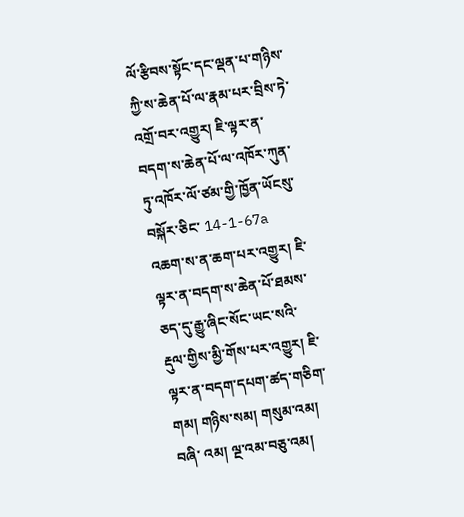ལོ་རྩིབས་སྟོང་དང་ལྡན་པ་གཉིས་ཀྱི་ས་ཆེན་པོ་ལ་རྣམ་པར་བྲིས་ཏེ་འགྲོ་བར་འགྱུར། ཇི་ལྟར་ན་བདག་ས་ཆེན་པོ་ལ་འཁོར་ཀུན་ཏུ་འཁོར་ལོ་ཙམ་གྱི་ཁྱོན་ཡོངསུ་བསྐོར་ཅིང་ 14-1-67a འཆག་ས་ན་ཆག་པར་འགྱུར། ཇི་ལྟར་ན་བདག་ས་ཆེན་པོ་ཐམས་ཅད་དུ་རྒྱུ་ཞིང་སོང་ཡང་སའི་རྡུལ་གྱིས་མྱི་གོས་པར་འགྱུར། ཇི་ལྟར་ན་བདག་དཔག་ཚད་གཅིག་གམ། གཉིས་སམ། གསུམ་འམ། བཞི་ འམ། ལྔ་འམ་བཅུ་འམ།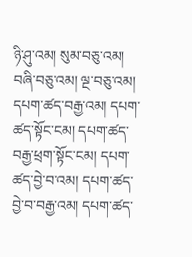ཉི་ཤུ་འམ། སུམ་བཅུ་འམ། བཞི་བཅུ་འམ། ལྔ་བཅུ་འམ། དཔག་ཚད་བརྒྱ་འམ། དཔག་ཚད་སྟོང་ངམ། དཔག་ཚད་བརྒྱ་ཕྲག་སྟོང་ངམ། དཔག་ཚད་བྱེ་བ་འམ། དཔག་ཚད་བྱེ་བ་བརྒྱ་འམ། དཔག་ཚད་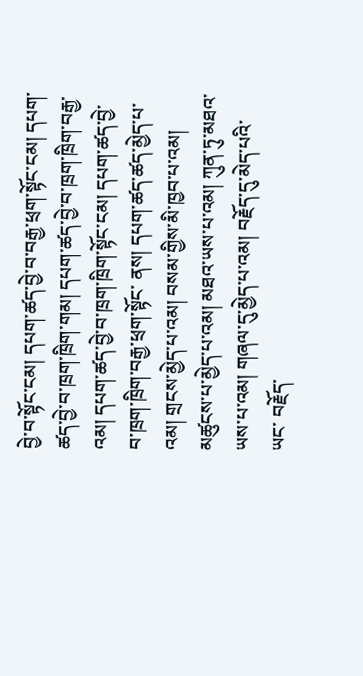བྱེ་བ་སྟོང་ངམ། དཔག་ཚད་བྱེ་བ་བརྒྱ་ཕྲག་སྟོང་ངམ། དཔག་ཚད་བྱེ་བ་ཁྲག་ཁྲིག་གམ། དཔག་ཚད་བྱེ་བ་ཁྲག་ཁྲིག་བརྒྱ་འམ། དཔག་ཚད་བྱེ་བ་ཁྲག་ཁྲིག་སྟོང་ངམ། དཔག་ཚད་བྱེ་བ་ཁྲག་ཁྲིག་བརྒྱ་ཕྲག་སྟོང་ ནས། དཔག་ཚད་ཚད་མྱེད་པ་འམ། གྲངས་མྱེད་པ་འམ། བསམ་གྱིས་མི་ཁྱབ་པ་འམ། མཚུངས་པ་མྱེད་པ་འམ། མཐའ་ཡས་པ་འམ། ཀུན་ཏུ་མཐའ་ཡས་པ་འམ། གཞལ་དུ་མྱེད་པ་འམ། བརྗོད་དུ་མེད་པའི་ཡང་ བརྗོད་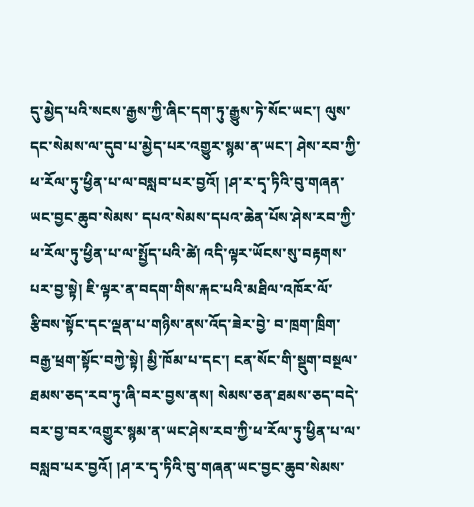དུ་མྱེད་པའི་སངས་རྒྱས་ཀྱི་ཞིང་དག་ཏུ་རྒྱུས་ཏེ་སོང་ཡང་། ལུས་དང་སེམས་ལ་དུབ་པ་མྱེད་པར་འགྱུར་སྙམ་ན་ཡང་། ཤེས་རབ་ཀྱི་ཕ་རོལ་ཏུ་ཕྱིན་པ་ལ་བསླབ་པར་བྱའོ། །ཤ་ར་དྭ་ཏིའི་བུ་གཞན་ཡང་བྱང་ཆུབ་སེམས་ དཔའ་སེམས་དཔའ་ཆེན་པོས་ཤེས་རབ་ཀྱི་ཕ་རོལ་ཏུ་ཕྱིན་པ་ལ་སྤྱོད་པའི་ཚེ། འདི་ལྟར་ཡོངས་སུ་བརྟགས་པར་བྱ་སྟེ། ཇི་ལྟར་ན་བདག་གིས་རྐང་པའི་མཐིལ་འཁོར་ལོ་རྩིབས་སྟོང་དང་ལྡན་པ་གཉིས་ནས་འོད་ཟེར་བྱེ་ བ་ཁྲག་ཁྲིག་བརྒྱ་ཕྲག་སྟོང་བཀྱེ་སྟེ། མྱི་ཁོམ་པ་དང་། ངན་སོང་གི་སྡུག་བསྔལ་ཐམས་ཅད་རབ་ཏུ་ཞི་བར་བྱས་ནས། སེམས་ཅན་ཐམས་ཅད་བདེ་བར་བྱ་བར་འགྱུར་སྙམ་ན་ཡང་ཤེས་རབ་ཀྱི་ཕ་རོལ་ཏུ་ཕྱིན་པ་ལ་ བསླབ་པར་བྱའོ། །ཤ་ར་དྭ་ཏིའི་བུ་གཞན་ཡང་བྱང་ཆུབ་སེམས་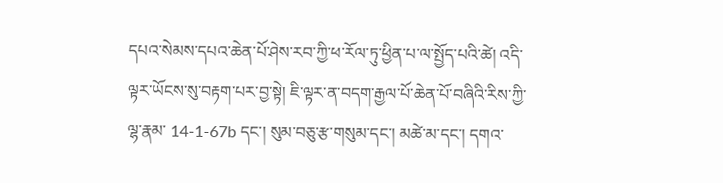དཔའ་སེམས་དཔའ་ཆེན་པོ་ཤེས་རབ་ཀྱི་ཕ་རོལ་ཏུ་ཕྱིན་པ་ལ་སྤྱོད་པའི་ཚེ། འདི་ལྟར་ཡོངས་སུ་བརྟག་པར་བྱ་སྟེ། ཇི་ལྟར་ན་བདག་རྒྱལ་པོ་ཆེན་པོ་བཞིའི་རིས་ཀྱི་ལྷ་རྣམ་ 14-1-67b དང་། སུམ་བཅུ་རྩ་གསུམ་དང་། མཚེ་མ་དང་། དགའ་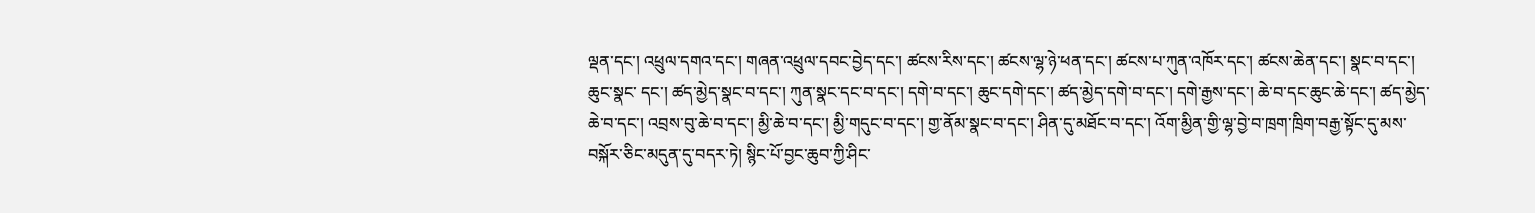ལྡན་དང་། འཕྲུལ་དགའ་དང་། གཞན་འཕྲུལ་དབང་བྱེད་དང་། ཚངས་རིས་དང་། ཚངས་ལྷ་ཉེ་ཕན་དང་། ཚངས་པ་ཀུན་འཁོར་དང་། ཚངས་ཆེན་དང་། སྣང་བ་དང་། ཆུང་སྣང་ དང་། ཚད་མྱེད་སྣང་བ་དང་། ཀུན་སྣང་དང་བ་དང་། དགེ་བ་དང་། ཆུང་དགེ་དང་། ཚད་མྱེད་དགེ་བ་དང་། དགེ་རྒྱས་དང་། ཆེ་བ་དང་ཆུང་ཆེ་དང་། ཚད་མྱེད་ཆེ་བ་དང་། འབྲས་བུ་ཆེ་བ་དང་། མྱི་ཆེ་བ་དང་། མྱི་གདུང་བ་དང་། གྱ་ནོམ་སྣང་བ་དང་། ཤིན་དུ་མཐོང་བ་དང་། འོག་མྱིན་གྱི་ལྷ་བྱེ་བ་ཁྲག་ཁྲིག་བརྒྱ་སྟོང་དུ་མས་བསྐོར་ཅིང་མདུན་དུ་བདར་ཏེ། སྙིང་པོ་བྱང་ཆུབ་ཀྱི་ཤིང་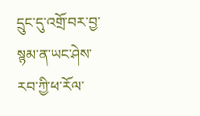དྲུང་དུ་འགྲོ་བར་བྱ་སྙམ་ན་ཡང་ཤེས་རབ་ཀྱི་ཕ་རོལ་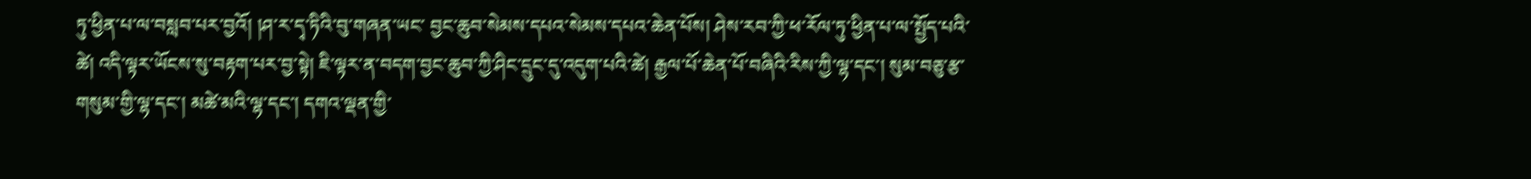ཏུ་ཕྱིན་པ་ལ་བསླབ་པར་བྱའོ། །ཤ་ར་དྭ་ཏིའི་བུ་གཞན་ཡང་ བྱང་ཆུབ་སེམས་དཔའ་སེམས་དཔའ་ཆེན་པོས། ཤེས་རབ་ཀྱི་ཕ་རོལ་ཏུ་ཕྱིན་པ་ལ་སྤྱོད་པའི་ཚེ། འདི་ལྟར་ཡོངས་སུ་བརྟག་པར་བྱ་སྟེ། ཇི་ལྟར་ན་བདག་བྱང་ཆུབ་ཀྱི་ཤིང་དྲུང་དུ་འདུག་པའི་ཚེ། རྒྱལ་པོ་ཆེན་པོ་བཞིའི་རིས་ཀྱི་ལྷ་དང་། སུམ་བཅུ་རྩ་གསུམ་གྱི་ལྷ་དང་། མཚེ་མའི་ལྷ་དང་། དགའ་ལྡན་གྱི་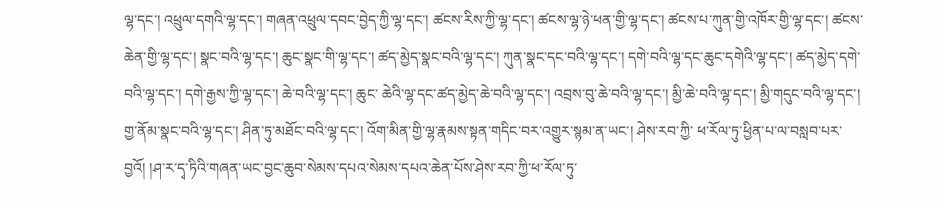ལྷ་དང་། འཕྲུལ་དགའི་ལྷ་དང་། གཞན་འཕྲུལ་དབང་བྱེད་ཀྱི་ལྷ་དང་། ཚངས་རིས་ཀྱི་ལྷ་དང་། ཚངས་ལྷ་ཉེ་ཕན་གྱི་ལྷ་དང་། ཚངས་པ་ཀུན་གྱི་འཁོར་གྱི་ལྷ་དང་། ཚངས་ཆེན་གྱི་ལྷ་དང་། སྣང་བའི་ལྷ་དང་། ཆུང་སྣང་གི་ལྷ་དང་། ཚད་མྱེད་སྣང་བའི་ལྷ་དང་། ཀུན་སྣང་དང་བའི་ལྷ་དང་། དགེ་བའི་ལྷ་དང་ཆུང་དགེའི་ལྷ་དང་། ཚད་མྱེད་དགེ་བའི་ལྷ་དང་། དགེ་རྒྱས་ཀྱི་ལྷ་དང་། ཆེ་བའི་ལྷ་དང་། ཆུང་ ཆེའི་ལྷ་དང་ཚད་མྱེད་ཆེ་བའི་ལྷ་དང་། འབྲས་བུ་ཆེ་བའི་ལྷ་དང་། མྱི་ཆེ་བའི་ལྷ་དང་། མྱི་གདུང་བའི་ལྷ་དང་། གྱ་ནོམ་སྣང་བའི་ལྷ་དང་། ཤིན་ཏུ་མཐོང་བའི་ལྷ་དང་། འོག་མིན་གྱི་ལྷ་རྣམས་སྟན་གདིང་བར་འགྱུར་སྙམ་ན་ཡང་། ཤེས་རབ་ཀྱི་ ཕ་རོལ་ཏུ་ཕྱིན་པ་ལ་བསླབ་པར་བྱའོ། །ཤ་ར་དྭ་ཏིའི་གཞན་ཡང་བྱང་ཆུབ་སེམས་དཔའ་སེམས་དཔའ་ཆེན་པོས་ཤེས་རབ་ཀྱི་ཕ་རོལ་ཏུ་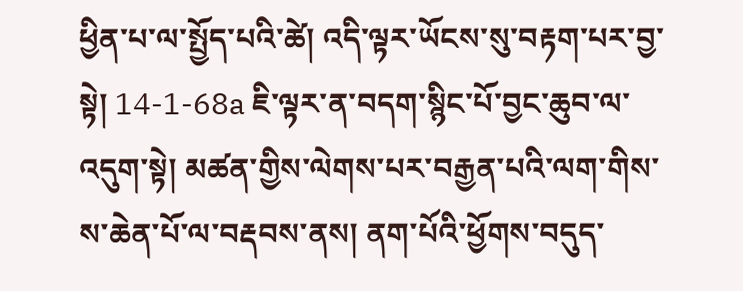ཕྱིན་པ་ལ་སྤྱོད་པའི་ཚེ། འདི་ལྟར་ཡོངས་སུ་བརྟག་པར་བྱ་སྟེ། 14-1-68a ཇི་ལྟར་ན་བདག་སྙིང་པོ་བྱང་ཆུབ་ལ་འདུག་སྟེ། མཚན་གྱིས་ལེགས་པར་བརྒྱན་པའི་ལག་གིས་ས་ཆེན་པོ་ལ་བརྡབས་ནས། ནག་པོའི་ཕྱོགས་བདུད་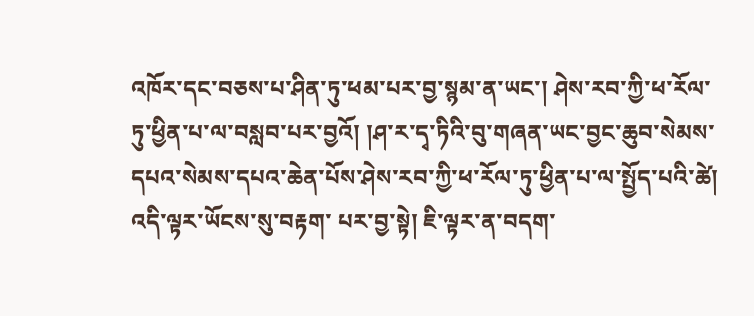འཁོར་དང་བཅས་པ་ཤིན་ཏུ་ཕམ་པར་བྱ་སྙམ་ན་ཡང་། ཤེས་རབ་ཀྱི་ཕ་རོལ་ཏུ་ཕྱིན་པ་ལ་བསླབ་པར་བྱའོ། །ཤ་ར་དྭ་ཏིའི་བུ་གཞན་ཡང་བྱང་ཆུབ་སེམས་དཔའ་སེམས་དཔའ་ཆེན་པོས་ཤེས་རབ་ཀྱི་ཕ་རོལ་ཏུ་ཕྱིན་པ་ལ་སྤྱོད་པའི་ཚེ། འདི་ལྟར་ཡོངས་སུ་བརྟག་ པར་བྱ་སྟེ། ཇི་ལྟར་ན་བདག་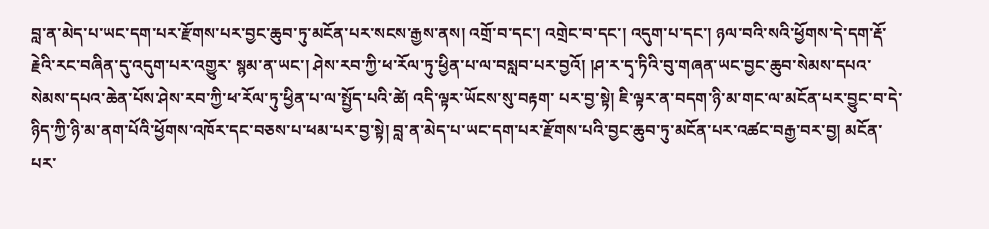བླ་ན་མེད་པ་ཡང་དག་པར་རྫོགས་པར་བྱང་ཆུབ་ཏུ་མངོན་པར་སངས་རྒྱས་ནས། འགྲོ་བ་དང་། འགྲེང་བ་དང་། འདུག་པ་དང་། ཉལ་བའི་སའི་ཕྱོགས་དེ་དག་རྡོ་རྗེའི་རང་བཞིན་དུ་འདུག་པར་འགྱུར་ སྙམ་ན་ཡང་། ཤེས་རབ་ཀྱི་ཕ་རོལ་ཏུ་ཕྱིན་པ་ལ་བསླབ་པར་བྱའོ། །ཤ་ར་དྭ་ཏིའི་བུ་གཞན་ཡང་བྱང་ཆུབ་སེམས་དཔའ་སེམས་དཔའ་ཆེན་པོས་ཤེས་རབ་ཀྱི་ཕ་རོལ་ཏུ་ཕྱིན་པ་ལ་སྤྱོད་པའི་ཚེ། འདི་ལྟར་ཡོངས་སུ་བརྟག་ པར་བྱ་སྟེ། ཇི་ལྟར་ན་བདག་ཉི་མ་གང་ལ་མངོན་པར་བྱུང་བ་དེ་ཉིད་ཀྱི་ཉི་མ་ནག་པོའི་ཕྱོགས་འཁོར་དང་བཅས་པ་ཕམ་པར་བྱ་སྟེ། བླ་ན་མེད་པ་ཡང་དག་པར་རྫོགས་པའི་བྱང་ཆུབ་ཏུ་མངོན་པར་འཚང་བརྒྱ་བར་བྱ། མངོན་པར་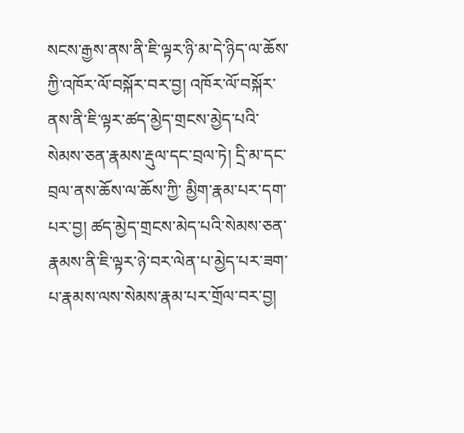སངས་རྒྱས་ནས་ནི་ཇི་ལྟར་ཉི་མ་དེ་ཉིད་ལ་ཆོས་ཀྱི་འཁོར་ལོ་བསྐོར་བར་བྱ། འཁོར་ལོ་བསྐོར་ནས་ནི་ཇི་ལྟར་ཚད་མྱེད་གྲངས་མྱེད་པའི་སེམས་ཅན་རྣམས་རྡུལ་དང་བྲལ་ཏེ། དྲི་མ་དང་བྲལ་ནས་ཆོས་ལ་ཆོས་ཀྱི་ མྱིག་རྣམ་པར་དག་པར་བྱ། ཚད་མྱེད་གྲངས་མེད་པའི་སེམས་ཅན་རྣམས་ནི་ཇི་ལྟར་ཉེ་བར་ལེན་པ་མྱེད་པར་ཟག་པ་རྣམས་ལས་སེམས་རྣམ་པར་གྲོལ་བར་བྱ།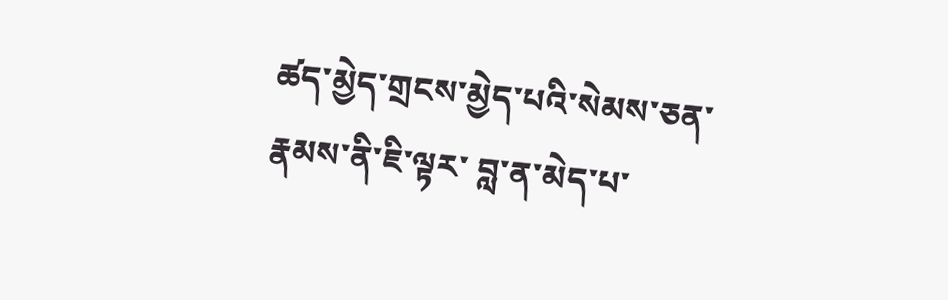ཚད་མྱེད་གྲངས་མྱེད་པའི་སེམས་ཅན་རྣམས་ནི་ཇི་ལྟར་ བླ་ན་མེད་པ་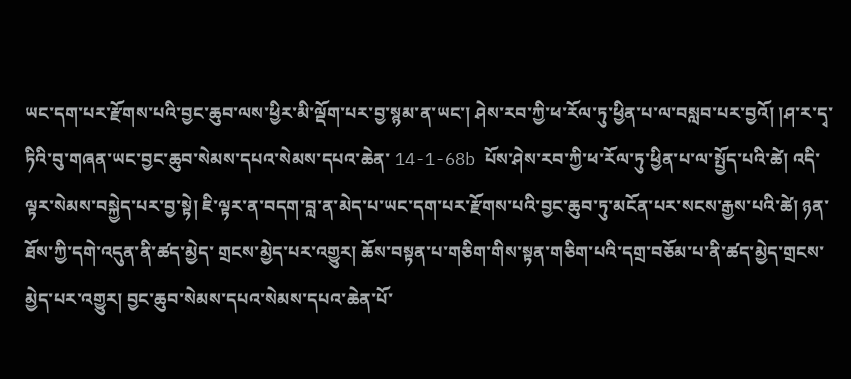ཡང་དག་པར་རྫོགས་པའི་བྱང་ཆུབ་ལས་ཕྱིར་མི་ལྡོག་པར་བྱ་སྙམ་ན་ཡང་། ཤེས་རབ་ཀྱི་ཕ་རོལ་ཏུ་ཕྱིན་པ་ལ་བསླབ་པར་བྱའོ། །ཤ་ར་དྭ་ཏིའི་བུ་གཞན་ཡང་བྱང་ཆུབ་སེམས་དཔའ་སེམས་དཔའ་ཆེན་ 14-1-68b པོས་ཤེས་རབ་ཀྱི་ཕ་རོལ་ཏུ་ཕྱིན་པ་ལ་སྤྱོད་པའི་ཚེ། འདི་ལྟར་སེམས་བསྐྱེད་པར་བྱ་སྟེ། ཇི་ལྟར་ན་བདག་བླ་ན་མེད་པ་ཡང་དག་པར་རྫོགས་པའི་བྱང་ཆུབ་ཏུ་མངོན་པར་སངས་རྒྱས་པའི་ཚེ། ཉན་ཐོས་ཀྱི་དགེ་འདུན་ནི་ཚད་མྱེད་ གྲངས་མྱེད་པར་འགྱུར། ཆོས་བསྟན་པ་གཅིག་གིས་སྟན་གཅིག་པའི་དགྲ་བཅོམ་པ་ནི་ཚད་མྱེད་གྲངས་མྱེད་པར་འགྱུར། བྱང་ཆུབ་སེམས་དཔའ་སེམས་དཔའ་ཆེན་པོ་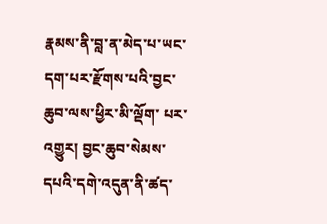རྣམས་ནི་བླ་ན་མེད་པ་ཡང་དག་པར་རྫོགས་པའི་བྱང་ཆུབ་ལས་ཕྱིར་མི་ལྡོག་ པར་འགྱུར། བྱང་ཆུབ་སེམས་དཔའི་དགེ་འདུན་ནི་ཚད་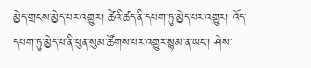མྱེད་གྲངས་མྱེད་པར་འགྱུར། ཚེའི་ཚད་ནི་དཔག་ཏུ་མྱེད་པར་འགྱུར། འོད་དཔག་ཏུ་མྱེད་པ་ནི་ཕུན་སུམ་ཚོགས་པར་འགྱུར་སྙམ་ན་ཡང་། ཤེས་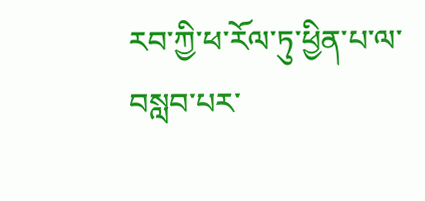རབ་ཀྱི་ཕ་རོལ་ཏུ་ཕྱིན་པ་ལ་བསླབ་པར་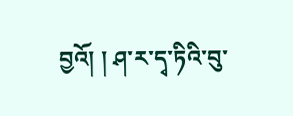བྱའོ། ། ཤ་ར་དྭ་ཏིའི་བུ་